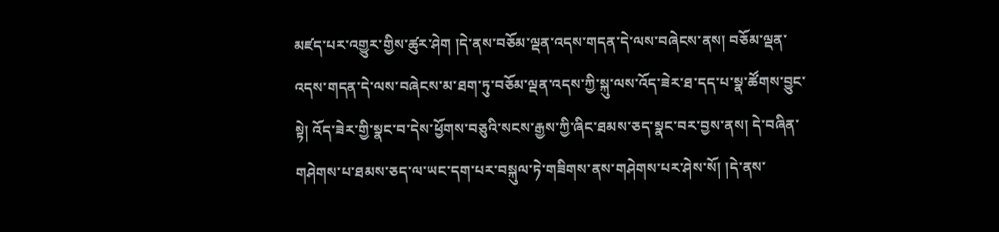མཛད་པར་འགྱུར་གྱིས་ཚུར་ཤེག །དེ་ནས་བཅོམ་ལྡན་འདས་གདན་དེ་ལས་བཞེངས་ནས། བཅོམ་ལྡན་འདས་གདན་དེ་ལས་བཞེངས་མ་ཐག་ཏུ་བཅོམ་ལྡན་འདས་ཀྱི་སྐུ་ལས་འོད་ཟེར་ཐ་དད་པ་སྣ་ཚོགས་བྱུང་སྟེ། འོད་ཟེར་གྱི་སྣང་བ་དེས་ཕྱོགས་བཅུའི་སངས་རྒྱས་ཀྱི་ཞིང་ཐམས་ཅད་སྣང་བར་བྱས་ནས། དེ་བཞིན་གཤེགས་པ་ཐམས་ཅད་ལ་ཡང་དག་པར་བསྐུལ་ཏེ་གཟིགས་ནས་གཤེགས་པར་ཤེས་སོ། །དེ་ནས་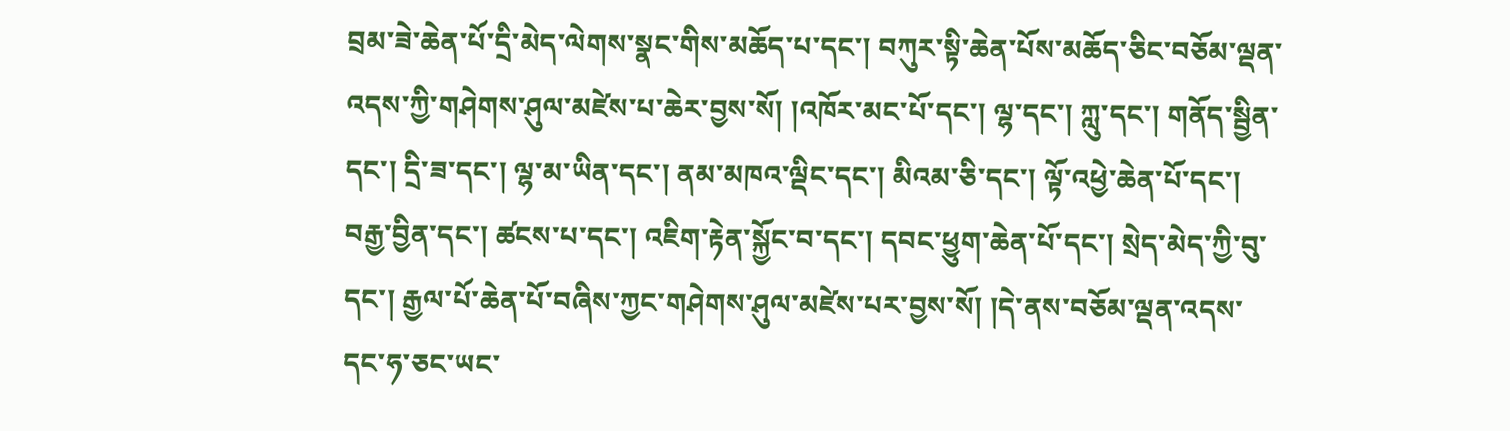བྲམ་ཟེ་ཆེན་པོ་དྲི་མེད་ལེགས་སྣང་གིས་མཆོད་པ་དང་། བཀུར་སྟི་ཆེན་པོས་མཆོད་ཅིང་བཅོམ་ལྡན་འདས་ཀྱི་གཤེགས་ཤུལ་མཛེས་པ་ཆེར་བྱས་སོ། །འཁོར་མང་པོ་དང་། ལྷ་དང་། ཀླུ་དང་། གནོད་སྦྱིན་དང་། དྲི་ཟ་དང་། ལྷ་མ་ཡིན་དང་། ནམ་མཁའ་ལྡིང་དང་། མིའམ་ཅི་དང་། ལྟོ་འཕྱེ་ཆེན་པོ་དང་། བརྒྱ་བྱིན་དང་། ཚངས་པ་དང་། འཇིག་རྟེན་སྐྱོང་བ་དང་། དབང་ཕྱུག་ཆེན་པོ་དང་། སྲེད་མེད་ཀྱི་བུ་དང་། རྒྱལ་པོ་ཆེན་པོ་བཞིས་ཀྱང་གཤེགས་ཤུལ་མཛེས་པར་བྱས་སོ། །དེ་ནས་བཅོམ་ལྡན་འདས་དང་ཧ་ཅང་ཡང་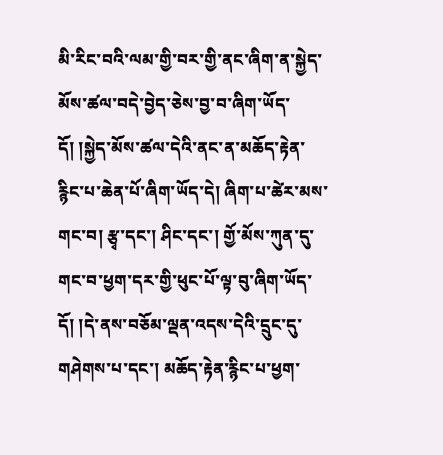མི་རིང་བའི་ལམ་གྱི་བར་གྱི་ནང་ཞིག་ན་སྐྱེད་མོས་ཚལ་བདེ་བྱེད་ཅེས་བྱ་བ་ཞིག་ཡོད་དོ། །སྐྱེད་མོས་ཚལ་དེའི་ནང་ན་མཆོད་རྟེན་རྙིང་པ་ཆེན་པོ་ཞིག་ཡོད་དེ། ཞིག་པ་ཚེར་མས་གང་བ། རྩྭ་དང་། ཤིང་དང་། གྱོ་མོས་ཀུན་དུ་གང་བ་ཕྱག་དར་གྱི་ཕུང་པོ་ལྟ་བུ་ཞིག་ཡོད་དོ། །དེ་ནས་བཅོམ་ལྡན་འདས་དེའི་དྲུང་དུ་གཤེགས་པ་དང་། མཆོད་རྟེན་རྙིང་པ་ཕྱག་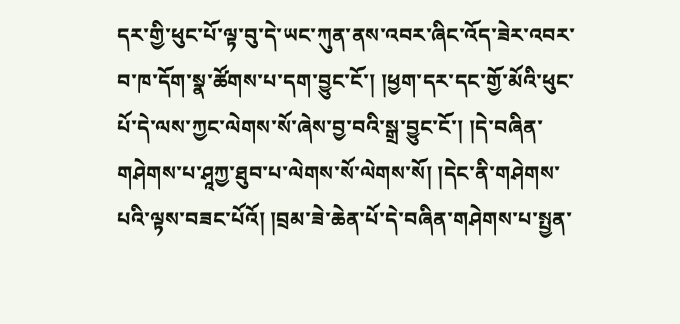དར་གྱི་ཕུང་པོ་ལྟ་བུ་དེ་ཡང་ཀུན་ནས་འབར་ཞིང་འོད་ཟེར་འབར་བ་ཁ་དོག་སྣ་ཚོགས་པ་དག་བྱུང་ངོ་། །ཕྱག་དར་དང་གྱོ་མོའི་ཕུང་པོ་དེ་ལས་ཀྱང་ལེགས་སོ་ཞེས་བྱ་བའི་སྒྲ་བྱུང་ངོ་། །དེ་བཞིན་གཤེགས་པ་ཤཱཀྱ་ཐུབ་པ་ལེགས་སོ་ལེགས་སོ། །དེང་ནི་གཤེགས་པའི་ལྟས་བཟང་པོའོ། །བྲམ་ཟེ་ཆེན་པོ་དེ་བཞིན་གཤེགས་པ་སྤྱན་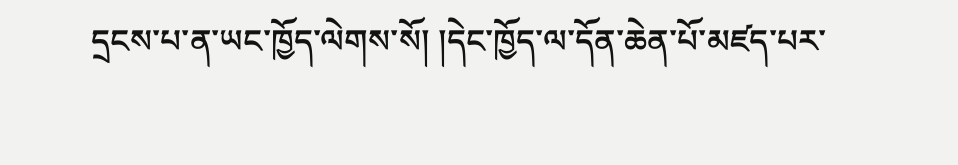དྲངས་པ་ན་ཡང་ཁྱོད་ལེགས་སོ། །དེང་ཁྱོད་ལ་དོན་ཆེན་པོ་མཛད་པར་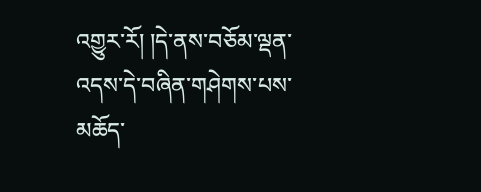འགྱུར་རོ། །དེ་ནས་བཅོམ་ལྡན་འདས་དེ་བཞིན་གཤེགས་པས་མཆོད་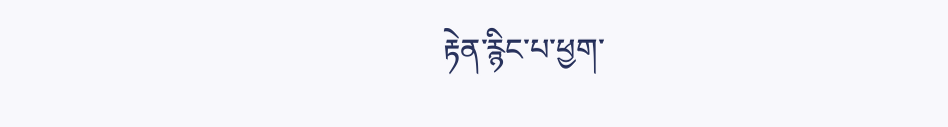རྟེན་རྙིང་པ་ཕྱག་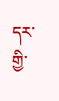དར་གྱི་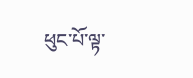ཕུང་པོ་ལྟ་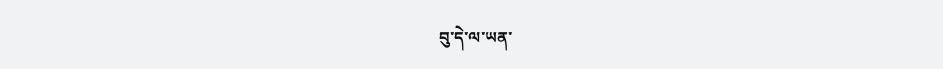བུ་དེ་ལ་ཡན་